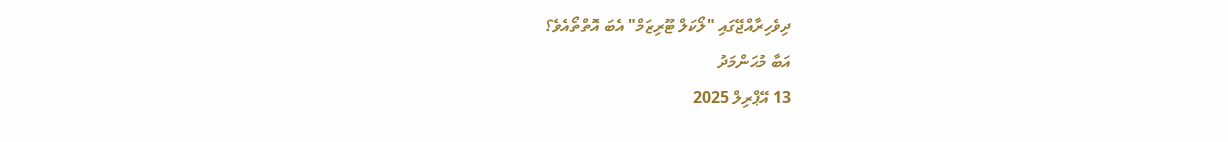ދިވެހިރާއްޖޭގައި "ލޯކަލް ޓޫރިޒަމް" އެބަ އޮތްތޯއެވެ؟
އަބާ މުޙަންމަދު
13 އޭޕްރިލް 2025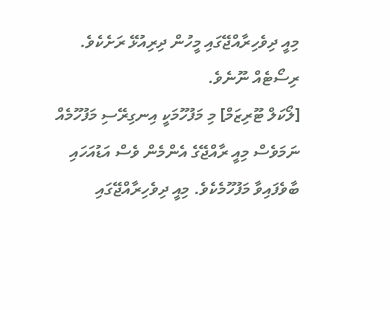މިއީ ދިވެހިރާއްޖޭގައި މީހުން ދިރިއުޅޭ ރަށެކެވެ. ރިސޯޓެއް ނޫނެވެ.
[ލޯކަލް ޓޫރިޒަމް] މި މަފުހޫމަކީ އިނގިރޭސި މަފުހޫމެއް ނަމަވެސް މިއީ ރާއްޖޭގެ އެންމެން ވެސް އަޑުއަހައި ބާވެފައިވާ މަފުހޫމެކެވެ. މިއީ ދިވެހިރާއްޖޭގައި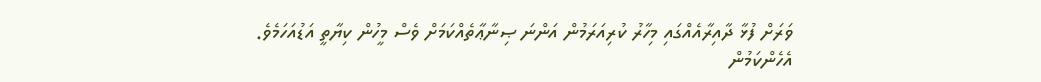ވަރަށް ފުޅާ ދާއިރާއެއްގައި މިހާރު ކުރިއަރަމުން އަންނަ ޞިނާޢާތެއްކަމަށް ވެސް މީހުން ކިޔާތީ އަޑުއަހަމެވެ. އެހެންކަމުން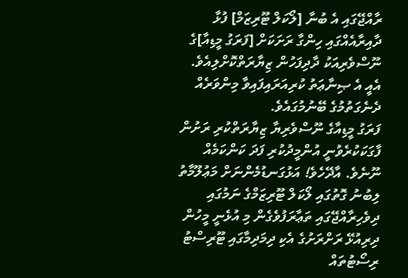ރާއްޖޭގައި އެ ބުނާ [ލޯކަލް ޓޫރިޒަމް] ފުޅާ ދާއިރާއެއްގައި ހިންގާ ރަށަކަށް [ފަރަގު މީޑިއާ]ގެ ނޫސްވެރިއަކު ދާދިފަހުން ޒިޔާރަތްކޮށްލިއެވެ. އެއީ އެ ޞިނާޢަތު ކުރިއަރައިފައިވާ މިންވަރެއް ދެނެގަތުމުގެ ބޭނުމުގައެވެ.
ފަރަގު މީޑިއާގެ ނޫސްވެރިޔާ ޒިޔާރަތްކުރި ރަށުން ފާގަކަކުރެވުނީ އުންމީދުކުރި ފަދަ ކަންކަމެއް ނޫނެވެ. އާދޭހެވެ! އަޅުގަނޑުމެންނަށް މަޢުލޫމާތު ލިބުނު ގޮތުގައި ލޯކަލް ޓޫރިޒަމްގެ ނަމުގައި ދިވެހިރާއްޖޭގައި ތަޢާރަފުވެގެން މި އުޅެނީ މީހުން ދިރިއުޅޭ ރަށްރަށުގެ އެކި ދިމަދިމާގައި ޓޫރިސްޓު ރިސޯޓުތައް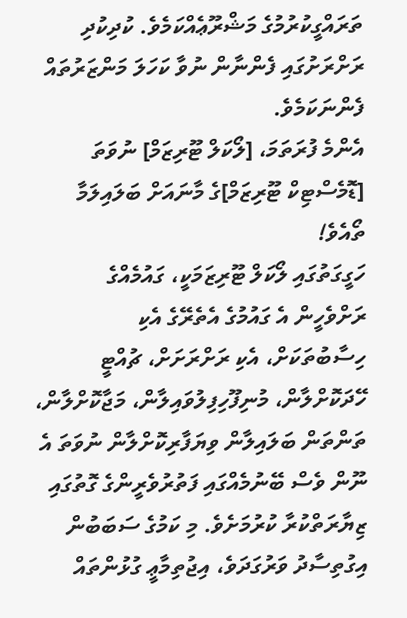ތަރައްގީކުރުމުގެ މަޝްރޫޢެއްކަމެވެ. ކުދިކުދި ރަށްރަށުގައި ފެންނާން ނުވާ ކަހަލަ މަންޒަރުތައް ފެންނަކަމެވެ.
އެންމެ ފުރަތަމަ، [ލޯކަލް ޓޫރިޒަމް] ނުވަތަ [ޑޮމެސްޓިކް ޓޫރިޒަމް]ގެ މާނައަށް ބަލައިލަމާ ތޯއެވެ!
ހަގީގަތުގައި ލޯކަލް ޓޫރިޒަމަކީ، ގައުމެއްގެ ރަށްވެހީން އެ ގައުމުގެ އެތެރޭގެ އެކި ހިސާބުތަކަށް، އެކި ރަށްރަށަށް، ޗުއްޓީ ހޭދަކޮށްލާން، މުނިފޫހިފިލުވައިލާން، މަޖާކޮށްލާން، ތަންތަން ބަލައިލާން ވިޔަފާރިކޮށްލާން ނުވަތަ އެ ނޫން ވެސް ބޭނުމެއްގައި ފަތުރުވެރީންގެ ގޮތުގައި ޒިޔާރަތްކުރާ ކުރުމަށެވެ. މި ކަމުގެ ސަބަބުން އިގުތިސާދު ވަރުގަދަވެ، އިޖުތިމާޢީ ގުޅުންތައް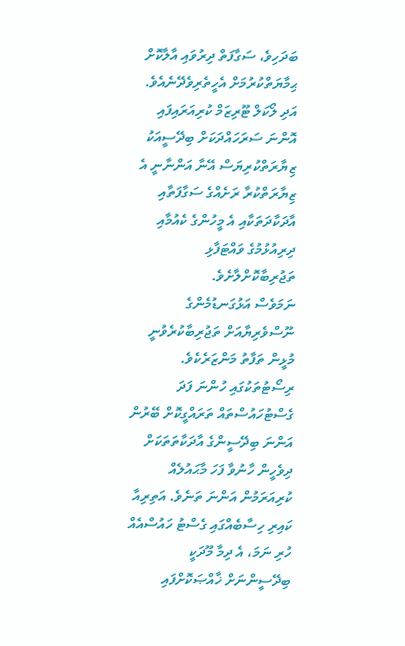ބަދަހިވެ، ސަގާފަތް ދިރުވައި އާލާކޮށް ޙިމާޔަތްކުރުމަށް އެހީތެރިވެދޭނެއެވެ.
އަދި ލޯކަލް ޓޫރިޒަމް ކުރިއަރައިފައި އޮންނަ ސަރަހައްދަކަށް ބިދޭސީއަކު ޒިޔާރަތްކުރިޔަސް އޭނާ އަންނާނީ އެ ޒިޔާރަތްކުރާ ރަށެއްގެ ސަގާފަތާއި އާދަކާދަތަކާއި އެ މީހުންގެ ކެއުމާއި ދިރިއުޅުމުގެ ވައްޓަފާޅި ތަޖުރިބާކޮށްލާށެވެ.
ނަމަވެސް އަޅުގަނޑުމެންގެ ނޫސްވެރިޔާއަށް ތަޖުރިބާކުރެވުނީ މުޅީން ތަފާތު މަންޒަރެކެވެ. ރިސޯޓުތަކުގައި ހުންނަ ފަދަ ގެސްޓުހައުސްތައް ތަރައްގީކޮށް ބޭރުން އަންނަ ބިދޭސީންގެ އާދަކާތަތަކަށް ދިވެހީން ހާނުވާ ފަހަ މާޙައުލެއް ކުރިއަރަމުން އަންނަ ތަނެވެ. އަތިރިއާ ކައިރި ހިސާބެއްގައި ގެސްޓު ހައުސްއެއް ހުރި ނަމަ، އެ ދިމާ މޫދަކީ ބިދޭސީންނަށް ޚާއްޞަކޮށްފައި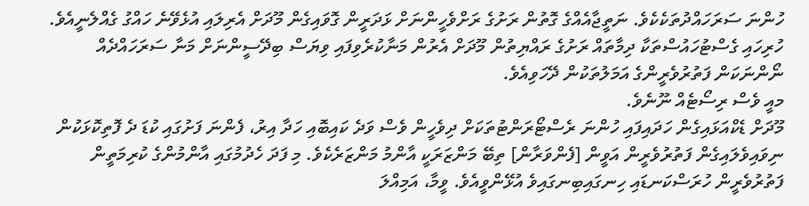ހުންނަ ސަރަހައްދުތަކެކެވެ. ނަތީޖާއެއްގެ ގޮތުން ރަށުގެ ރަށްވެހީންނަށް ޅަދަރީން ގޮވައިގެން މޫދަށް އެރިލައި އުޅެވޭނެ ހައްގު ގެއްލެނީއެވެ. ހުރިހައި ގެސްޓުހައުސްތަކާ ދިމާތައް ރަށުގެ ރައްޔިތުން މޫދަށް އެރުން މަނާކުރެވިފައި ވިޔަސް ބިދޭސީންނަށް މަނާ ސަރަހައްދެއް ނޯންނަކަން ފަތުރުވެރީންގެ އަމަލުތަކުން ދޭހަވިއެވެ.
މއީ ވެސް ރިސޯޓެއް ނޫނެވެ.
މޫދަށް ޑެކްއަޅައިގެން ހަދައިފައި ހުންނަ ރެސްޓޯރަންޓުތަކަށް ދިވެހީން ވެސް ވަދެ ކައިބޮއި ހަދާ އިރު، ފެންނަ ފަށުގައި ކުޑަ ދެ ފޮތިކޮޅަކުން ނިވައިވެލައިގެން ފަތުރުވެރީން އަވީން [ފެންވަރާން] ތިބޭ މަންޒަރަކީ އާންމު މަންޒަރެކެވެ. މި ފަދަ ހެދުމުގައި އާންމުންގެ ކުރިމަތީން ފަތުރުވެރީން ހުރަސްކަނޑައި ހިނގައިބިނގައިވެ އުޅޭންވީއެވެ. ވީމާ، އަމިއްލަ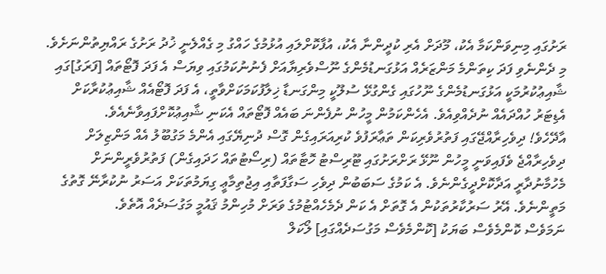ރަށުގައި މިނިވަންކަމާ އެކު، މޫދަށް އެރި ކުދީންނާ އެކު، އުފާކޮށްލައި އުޅުމުގެ ހައްގު މި ގެއްލެނީ ޚުދު ރަށުގެ ރައްޔިތުންނަށެވެ.
މި ދެންނެވި ފަދަ ކިތަންމެ މަންޒަރެއް އަޅުގަނޑުމެންގެ ނޫސްވެރިޔާއަށް ފެނުނުކަމުގައި ވިޔަސް އެ ފަދަ ފޮޓޯތައް [ފަރަގު]ގައި ޝާއިޢުކުރުމަކީ އަޅުގަނޑުމެންގެ ނޫހުގައި ގެންގުޅޭ ސުލޫކީ މިންގަނޑާ ޚިލާފުކަމަކަށްވާތީ، އެ ފަދަ ފޮޓޯއެއް ޝާއިޢުކުރާކަށް އެޑިޓަރު ހުއްދައެއް ނުދެއްވިއެވެ. އެހެންކަމުން މީހުން ނުފެންނަ ބައެއް ފޮޓޯތައް އެކަނި ޝާއިޢުކޮށްފައިވާނެއެވެ.
އާދޭހެވެ! ދިވެހިރާއްޖޭގައި ފަތުރުވެރިކަން ތަޢާރަފުވެ ކުރިއަރައިގެން ގޮސް ދުނިޔޭގައި އެންމެ މަގުބޫލު އެއް މަންޒިލަށް ދިވެހިރާއްޖެ ވެފައިވަނީ މީހުން ނޫޅޭ ރަށްރަށުގައި ޓޫރިސްޓު ހޮޓާތައް (ރިސޯޓުތައް ހަދައިގެން) ފަތުރުވެރީންނަށް މެހުމާނުދާރީ އަދާކޮށްދީގެންނެވެ. އެ ކަމުގެ ސަބަބުން ދިވެހި ސަގާފަތާއި އިޖުތިމާޢީ ގިޔަމުތަކަށް އަސަރު ނުކުރާނޭ ގޮތުގެ މަތީންނެވެ. އޭރު ސަރުކާރުތަކުން އެ ގޮތަށް އެ ކަން ދެމެހެއްޓުމުގެ ވަރަށް މުހިންމު ޤައުމީ މަގުސަދެއް އޮތެވެ.
ނަމަވެސް ކޮންމެވެސް ބަޔަކު [ކޮންމެވެސް މަގުސަދެއްގައި] ލޯކަލް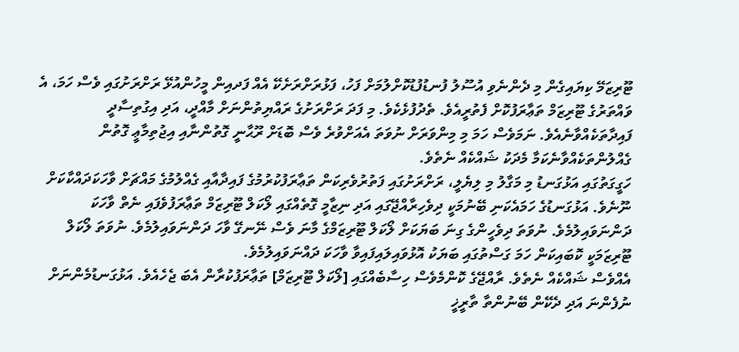ޓޫރިޒަމޭ ކިޔައިގެން މި ދެންނެވި އުސޫލު ފުނޑުފުޑުކޮށްލުމަށް ފަހު، ފަޅުރަށްރަށެކޭ އެއް ފަދއިން މީހުންއުޅޭ ރަށްރަށުގައި ވެސް ހަމަ، އެ ވައްތަރުގެ ޓޫރިޒަމް ތަޢާރަފުކޮށް ފެތުރީއެވެ. ތެދުފުޅެކެވެ. މި ފަދަ ރަށްރަށުގެ ރައްޔިތުންނަށް މާއްދީ، އަދި އިގުތިސާދީ ފައިދާތަކެއްވާނެއެވެ. ނަމަވެސް ހަމަ މި މިންވަރަށް ނުވަތަ އެއަށްވުރެ ވެސް ބޮޑަށް ރޫޙާނީ ގޮތުންނާއި އިޖުތިމާޢީ ގޮތުން ގެއްލުންތަކެއްވާނެކަމާ މެދަކު ޝައްކެއް ނެތެވެ.
ހަގީގަތުގައި އަޅުގަނޑު މި މަގާލު މި ލިޔެލީ، ރަށްރަށުގައި ފަތުރުވެރިކަން ތަޢާރަފުކުރުމުގެ ފައިދާއާއި ގެއްލުމުގެ މައްޗަށް ވާހަކަދައްކާކަށް ނޫނެވެ. އަޅުގަނޑުގެ ހަމައެކަނި ބޭނުމަކީ ދިވެހިރާއްޖޭގައި އަދި ނިޒާމީ ގޮތެއްގައި ލޯކަލް ޓޫރިޒަމް ތަޢާރަފުވެފައި ނެތް ވާހަކަ ދަންނަވައިލުމެވެ. ނުވަތަ ދިވެހީންގެ ގިނަ ބަޔަކަށް ލޯކަލް ޓޫރިޒަމްގެ މާނަ ވެސް ނޭނގޭ ވާހަ ދަންނަވައިލުމެވެ. ނުވަތަ ލޯކަލް ޓޫރިޒަމަކީ ކޮބައިކަން ހަމަ ގަސްތުގައި ބަޔަކު އޮޅުވައިލައިފައިވާ ވާހަކަ ދައްނަވައިލުމެވެ.
އެއްވެސް ޝައްކެއް ނެތެވެ. ރާއްޖޭގެ ކޮންމެވެސް ހިސާބެއްގައި [ލޯކަލް ޓޫރިޒަމް] ތަޢާރަފުކުރާން އެބަ ޖެހެއެވެ. އަޅުގަނޑުމެންނަށް ނުފެންނަ އަދި ދެކޭން ބޭނުންތާ ތާރީޚީ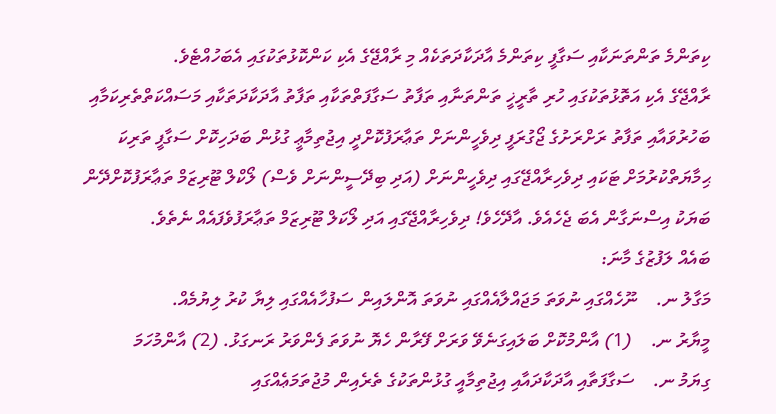ކިތަންމެ ތަންތަނަކާއި ސަގާފީ ކިތަންމެ އާދަކާދަތަކެއް މި ރާއްޖޭގެ އެކި ކަންކޮޅުތަކުގައި އެބަހުއްޓެވެ.
ރާއްޖޭގެ އެކި އަތޮޅުތަކުގައި ހުރި ތާރީޚީ ތަންތަނާއި ތަފާތު ސަގާފަތްތަކާއި ތަފާތު އާދަކާދަތަކާއި މަސައްކަތްތެރިކަމާއި ބަހުރުވައާއި ތަފާތު ރަށްރަށުގެ ޖޯގުރަފީ ދިވެހީންނަށް ތަޢާރަފުކޮށްދީ އިޖުތިމާޢީ ގުޅުން ބަދަހިކޮށް ސަގާފީ ތަރިކަ ޙިމާޔަތްކުރުމަށް ޓަކައި ދިވެހިރާއްޖޭގައި ދިވެހީންނަށް (އަދި ބިދޭސީންނަށް ވެސް) ލޯކްލް ޓޫރިޒަމް ތަޢާރަފުކޮށްދޭން ބަޔަކު އިސްނަގާން އެބަ ޖެހެއެވެ. އާދޭހެވެ! ދިވެހިރާއްޖޭގައި އަދި ލޯކަލް ޓޫރިޒަމް ތަޢާރަފުވެފައެއް ނެތެވެ.
ބައެއް ލަފުޒުގެ މާނަ:
މަގާލު ނ.    ނޫހެއްގައި ނުވަތަ މަޖައްލާއެއްގައި ނުވަތަ އޮންލައިން ސަފުހާއެއްގައި ލިޔާ ކުރު ލިޔުމެއް.
މީޔާރު ނ.    (1) އާންމުކޮށް ބަލައިގަނެވޭ ވަރަށް ފޭރާން ހެޔޮ ނުވަތަ ފެންވަރު ރަނގަޅު. (2) އާންމުހަމަ
ގިޔަމު ނ.    ސަގާފަތާއި އާދަކާދައާއި އިޖުތިމާއީ ގުޅުންތަކުގެ ތެރެއިން މުޖުތަމަޢެއްގައި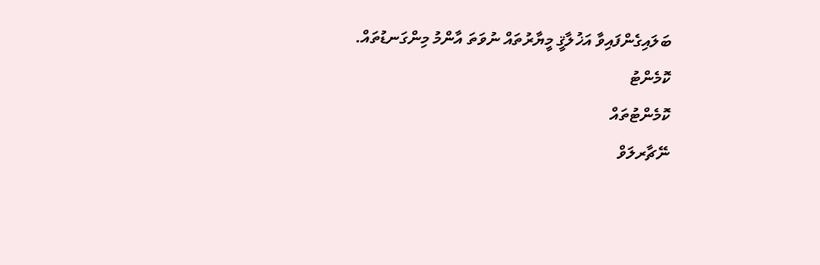ބަލައިގެންފައިވާ އަޚުލާޤީ މީޔާރުތައް ނުވަތަ އާންމު މިންގަނޑުތައް.
ކޮމެންޓު
ކޮމެންޓުތައް
ނޭޗާރލަވް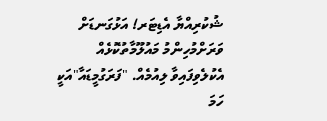ޝުކުރިއްޔާ އެޑިޓަރ! އަޅުގަނޑަށް ވަރަށްމުހިންމު މައުލޫމާތުކޮޅެއް އެކުލެވިފައިވާ ލިއުމެއް. "ފަރަގުމީޑައާ"އަކީ ހަމަ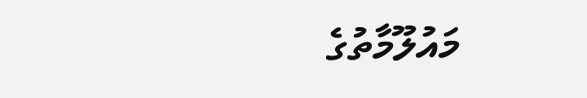މައުލޫމާތުގެ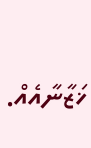ޚަޒާނާއެއް.